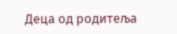Деца од родитеља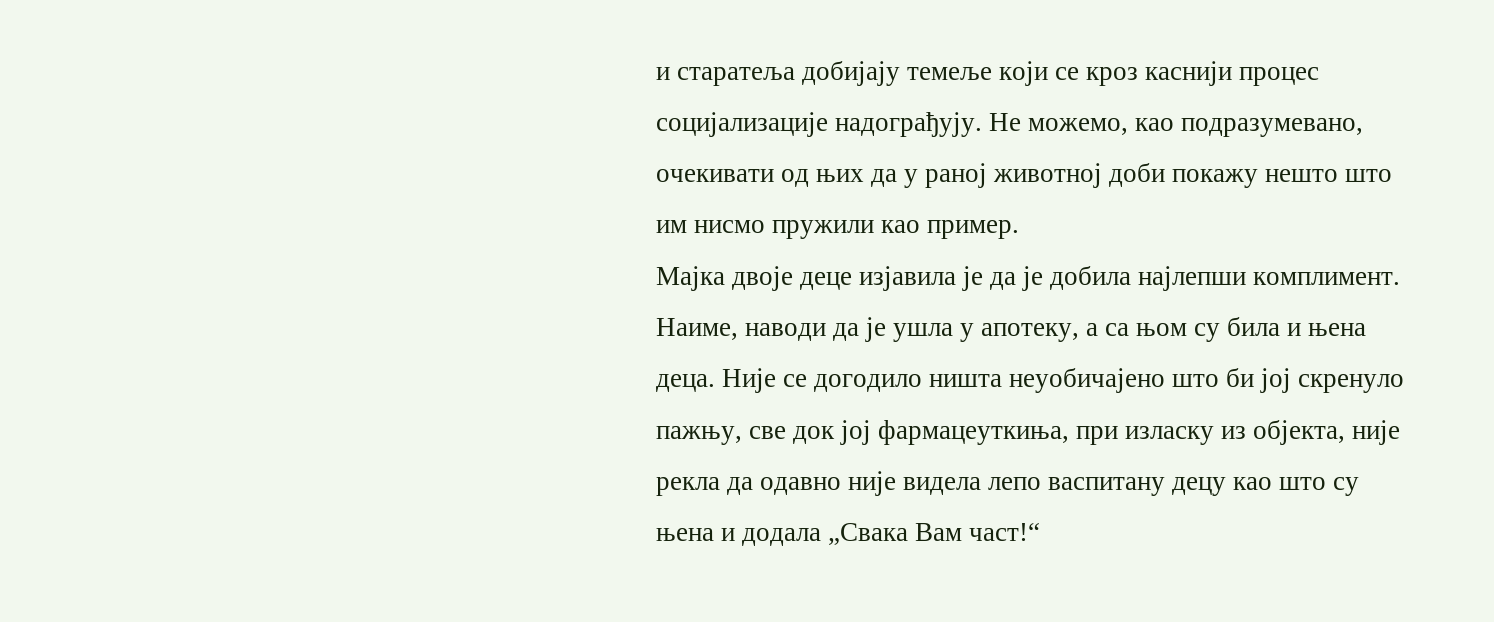и старатеља добијају темеље који се кроз каснији процес социјализације надограђују. Не можемо, као подразумевано, очекивати од њих да у раној животној доби покажу нешто што им нисмо пружили као пример.
Мајка двоје деце изјавила је да је добила најлепши комплимент. Наиме, наводи да је ушла у апотеку, а са њом су била и њена деца. Није се догодило ништа неуобичајено што би јој скренуло пажњу, све док јој фармацеуткиња, при изласку из објекта, није рекла да одавно није видела лепо васпитану децу као што су њена и додала „Свака Вам част!“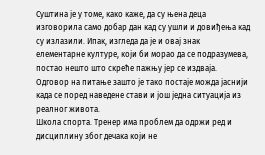Суштина је у томе, како каже, да су њена деца изговорила само добар дан кад су ушли и довиђења кад су излазили. Ипак, изгледа да је и овај знак елементарне културе, који би морао да се подразумева, постао нешто што скреће пажњу јер се издваја.
Одговор на питање зашто је тако постаје можда јаснији када се поред наведене стави и још једна ситуација из реалног живота.
Школа спорта. Тренер има проблем да одржи ред и дисциплину због дечака који не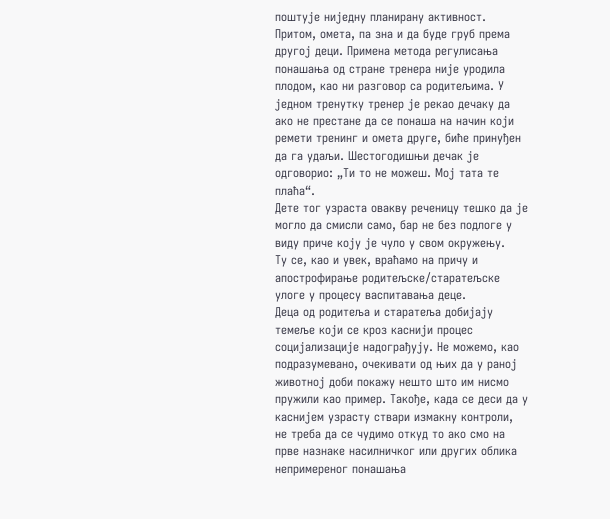поштује ниједну планирану активност. Притом, омета, па зна и да буде груб према другој деци. Примена метода регулисања понашања од стране тренера није уродила плодом, као ни разговор са родитељима. У једном тренутку тренер је рекао дечаку да ако не престане да се понаша на начин који ремети тренинг и омета друге, биће принуђен да га удаљи. Шестогодишњи дечак је одговорио: „Ти то не можеш. Мој тата те плаћа“.
Дете тог узраста овакву реченицу тешко да је могло да смисли само, бар не без подлоге у виду приче коју је чуло у свом окружењу.
Ту се, као и увек, враћамо на причу и апострофирање родитељске/старатељске улоге у процесу васпитавања деце.
Деца од родитеља и старатеља добијају темеље који се кроз каснији процес социјализације надограђују. Не можемо, као подразумевано, очекивати од њих да у раној животној доби покажу нешто што им нисмо пружили као пример. Такође, када се деси да у каснијем узрасту ствари измакну контроли, не треба да се чудимо откуд то ако смо на прве назнаке насилничког или других облика непримереног понашања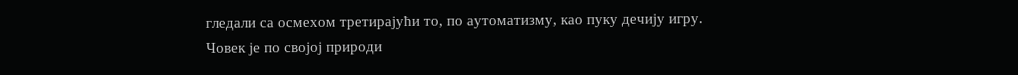гледали са осмехом третирајући то, по аутоматизму, као пуку дечију игру.
Човек је по својој природи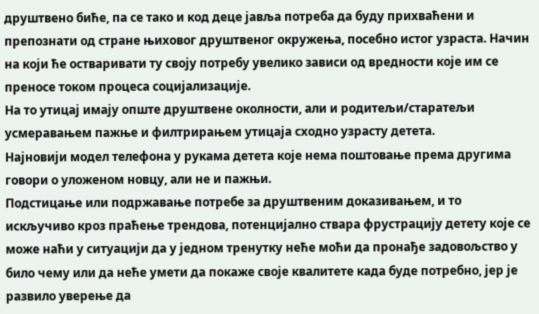друштвено биће, па се тако и код деце јавља потреба да буду прихваћени и препознати од стране њиховог друштвеног окружења, посебно истог узраста. Начин на који ће остваривати ту своју потребу увелико зависи од вредности које им се преносе током процеса социјализације.
На то утицај имају опште друштвене околности, али и родитељи/старатељи усмеравањем пажње и филтрирањем утицаја сходно узрасту детета.
Најновији модел телефона у рукама детета које нема поштовање према другима говори о уложеном новцу, али не и пажњи.
Подстицање или подржавање потребе за друштвеним доказивањем, и то искључиво кроз праћење трендова, потенцијално ствара фрустрацију детету које се може наћи у ситуацији да у једном тренутку неће моћи да пронађе задовољство у било чему или да неће умети да покаже своје квалитете када буде потребно, јер је развило уверење да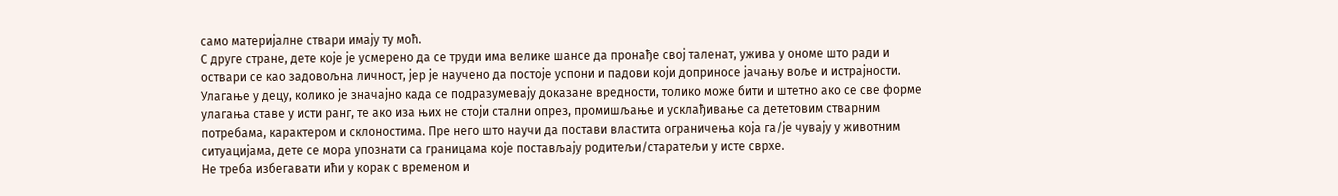само материјалне ствари имају ту моћ.
С друге стране, дете које је усмерено да се труди има велике шансе да пронађе свој таленат, ужива у ономе што ради и оствари се као задовољна личност, јер је научено да постоје успони и падови који доприносе јачању воље и истрајности.
Улагање у децу, колико је значајно када се подразумевају доказане вредности, толико може бити и штетно ако се све форме улагања ставе у исти ранг, те ако иза њих не стоји стални опрез, промишљање и усклађивање са дететовим стварним потребама, карактером и склоностима. Пре него што научи да постави властита ограничења која га/је чувају у животним ситуацијама, дете се мора упознати са границама које постављају родитељи/старатељи у исте сврхе.
Не треба избегавати ићи у корак с временом и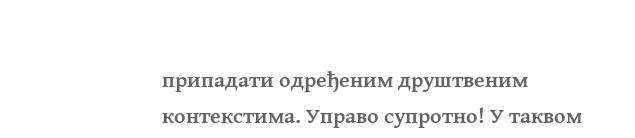припадати одређеним друштвеним контекстима. Управо супротно! У таквом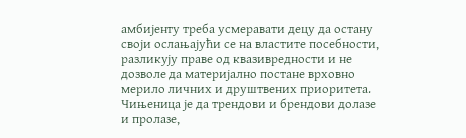амбијенту треба усмеравати децу да остану своји ослањајући се на властите посебности, разликују праве од квазивредности и не дозволе да материјално постане врховно мерило личних и друштвених приоритета.
Чињеница је да трендови и брендови долазе и пролазе,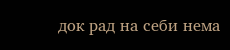док рад на себи нема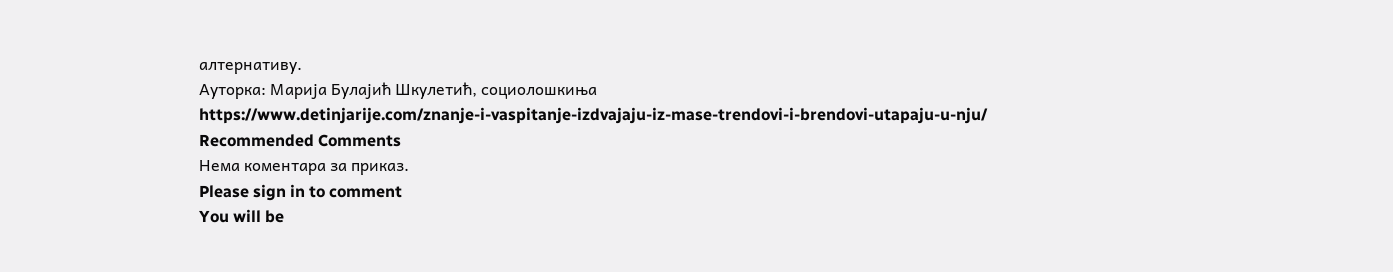алтернативу.
Ауторка: Марија Булајић Шкулетић, социолошкиња
https://www.detinjarije.com/znanje-i-vaspitanje-izdvajaju-iz-mase-trendovi-i-brendovi-utapaju-u-nju/
Recommended Comments
Нема коментара за приказ.
Please sign in to comment
You will be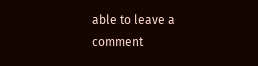able to leave a comment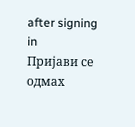after signing in
Пријави се одмах